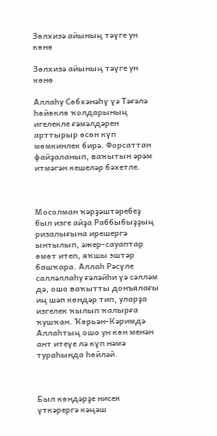Зөлхизә айының тәүге ун көнө

Зөлхизә айының тәүге ун көнө

Аллаһу Сөбхәнәһү үә Тәғәлә һөйөклө ҡолдарының игелекле ғәмәлдәрен арттырыр өсөн күп мөмкинлек бирә. Форсаттан файҙаланып, ваҡытын әрәм итмәгән кешеләр бәхетле.



Мосолман ҡәрҙәштәребеҙ был изге айҙа Раббыбыҙҙың ризалығына ирешергә ынтылып, әжер-сауаптар өмөт итеп, яҡшы эштәр башҡара. Аллаһ Рәсүле салләллаһу ғәләйһи үә сәлләм дә, ошо ваҡытты донъялағы иң шәп көндәр тип, уларҙа изгелек ҡылып ҡалырға ҡушҡан. Ҡөрьән-Кәримдә Аллаһтың ошо ун көн менән ант итеүе лә күп нәмә тураһында һөйләй.



Был көндәрҙе нисек үткәрергә кәңәш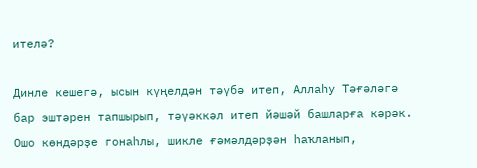ителә?

Динле кешегә, ысын күңелдән тәүбә итеп, Аллаһу Тәғәләгә бар эштәрен тапшырып, тәүәккәл итеп йәшәй башларға кәрәк. Ошо көндәрҙе гонаһлы, шикле ғәмәлдәрҙән һаҡланып,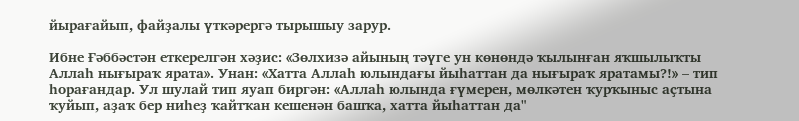йырағайып, файҙалы үткәрергә тырышыу зарур.

Ибне Ғәббәстән еткерелгән хәҙис: «Зөлхизә айының тәүге ун көнөндә ҡылынған яҡшылыҡты Аллаһ нығыраҡ ярата». Унан: «Хатта Аллаһ юлындағы йыһаттан да нығыраҡ яратамы?!» – тип һорағандар. Ул шулай тип яуап биргән: «Аллаһ юлында ғүмерен, мөлкәтен ҡурҡыныс аҫтына ҡуйып, аҙаҡ бер ниһеҙ ҡайтҡан кешенән башҡа, хатта йыһаттан да"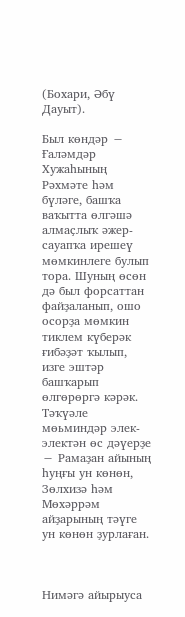(Бохари, Әбү Дауыт).

Был көндәр − Ғаләмдәр Хужаһының Рәхмәте һәм бүләге, башҡа ваҡытта өлгәшә алмаҫлыҡ әжер-сауапҡа ирешеү мөмкинлеге булып тора. Шуның өсөн дә был форсаттан файҙаланып, ошо осорҙа мөмкин тиклем күберәк ғибәҙәт ҡылып, изге эштәр башҡарып өлгөрөргә кәрәк. Тәҡүәле мөьминдәр элек-электән өс дәүерҙе − Рамаҙан айының һуңғы ун көнөн, Зөлхизә һәм Мөхәррәм айҙарының тәүге ун көнөн ҙурлаған.



Нимәгә айырыуса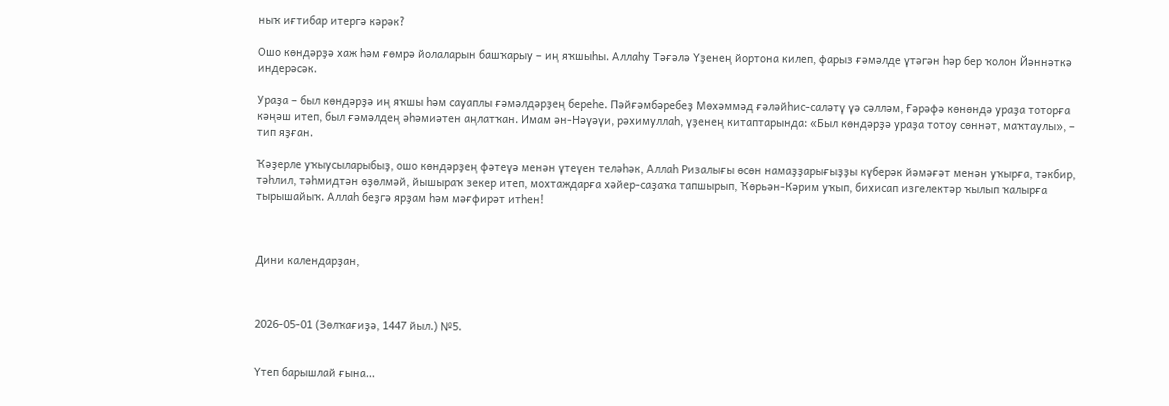ныҡ иғтибар итергә кәрәк?

Ошо көндәрҙә хаж һәм ғөмрә йолаларын башҡарыу – иң яҡшыһы. Аллаһу Тәғәлә Үҙенең йортона килеп, фарыз ғәмәлде үтәгән һәр бер ҡолон Йәннәткә индерәсәк.

Ураҙа – был көндәрҙә иң яҡшы һәм сауаплы ғәмәлдәрҙең береһе. Пәйғәмбәребеҙ Мөхәммәд ғәләйһис-саләтү үә сәлләм, Ғәрәфә көнөндә ураҙа тоторға кәңәш итеп, был ғәмәлдең әһәмиәтен аңлатҡан. Имам ән-Нәүәүи, рәхимуллаһ, үҙенең китаптарында: «Был көндәрҙә ураҙа тотоу сөннәт, маҡтаулы», – тип яҙған.

Ҡәҙерле уҡыусыларыбыҙ, ошо көндәрҙең фәтеүә менән үтеүен теләһәк, Аллаһ Ризалығы өсөн намаҙҙарығыҙҙы күберәк йәмәғәт менән уҡырға, тәкбир, тәһлил, тәһмидтән өҙөлмәй, йышыраҡ зекер итеп, мохтаждарға хәйер-саҙаҡа тапшырып, Ҡөрьән-Кәрим уҡып, бихисап изгелектәр ҡылып ҡалырға тырышайыҡ. Аллаһ беҙгә ярҙам һәм мәғфирәт итһен!



Дини календарҙан,



2026-05-01 (Зөлҡағиҙә, 1447 йыл.) №5.


Үтеп барышлай ғына...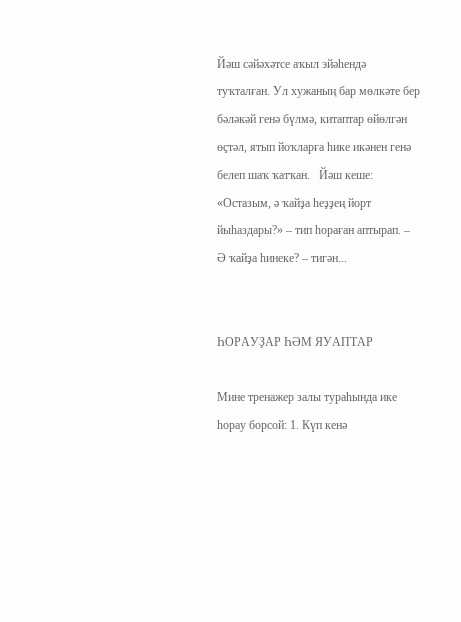Йәш сәйәхәтсе аҡыл эйәһендә туҡталған. Ул хужаның бар мөлкәте бер бәләкәй генә бүлмә, китаптар өйөлгән өҫтәл, ятып йоҡларға һике икәнен генә белеп шаҡ ҡатҡан.   Йәш кеше: «Остазым, ә ҡайҙа һеҙҙең йорт йыһаздары?» – тип һораған аптырап. – Ә ҡайҙа һинеке? – тигән...


ҺОРАУҘАР ҺӘМ ЯУАПТАР

Мине тренажер залы тураһында ике һорау борсой: 1. Күп кенә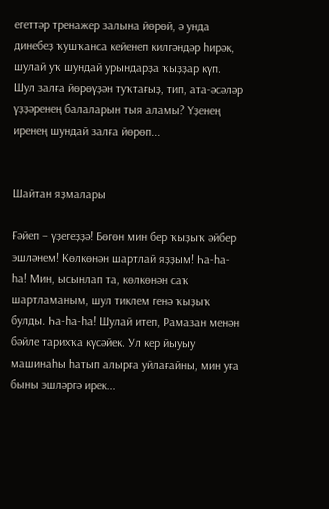егеттәр тренажер залына йөрөй, ә унда динебеҙ ҡушҡанса кейенеп килгәндәр һирәк, шулай уҡ шундай урындарҙа ҡыҙҙар күп. Шул залға йөрөүҙән туҡтағыҙ, тип, ата-әсәләр үҙҙәренең балаларын тыя аламы? Үҙенең иренең шундай залға йөрөп...


Шайтан яҙмалары

Ғәйеп – үҙегеҙҙә! Бөгөн мин бер ҡыҙыҡ әйбер эшләнем! Көлкөнән шартлай яҙҙым! Һа-һа-һа! Мин, ысынлап та, көлкөнән саҡ шартламаным, шул тиклем генә ҡыҙыҡ булды. Һа-һа-һа! Шулай итеп, Рамазан менән бәйле тарихҡа күсәйек. Ул кер йыуыу машинаһы һатып алырға уйлағайны, мин уға быны эшләргә ирек...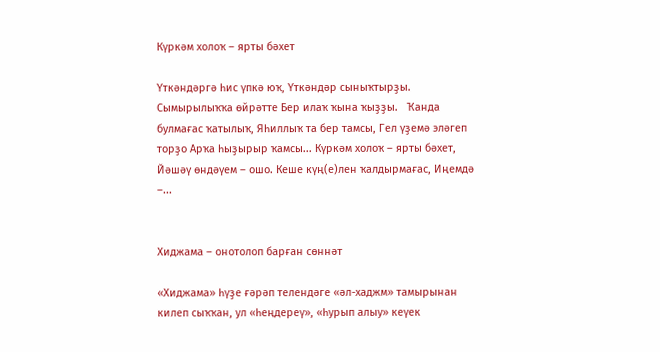Күркәм холоҡ – ярты бәхет

Үткәндәргә һис үпкә юҡ, Үткәндәр сыныҡтырҙы. Сымырылыҡҡа өйрәтте Бер илаҡ ҡына ҡыҙҙы.   Ҡанда булмағас ҡатылыҡ, Яһиллыҡ та бер тамсы, Гел үҙемә эләгеп торҙо Арҡа һыҙырыр ҡамсы... Күркәм холоҡ – ярты бәхет, Йәшәү өндәүем – ошо. Кеше күң(е)лен ҡалдырмағас, Иңемдә –...


Хиджама – онотолоп барған сөннәт

«Хиджама» һүҙе ғәрәп телендәге «әл-хаджм» тамырынан килеп сыҡҡан, ул «һеңдереү», «һурып алыу» кеүек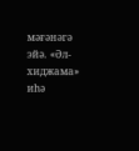мәғәнәгә эйә. «Әл-хиджама» иһә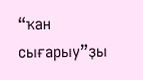“ҡан сығарыу”ҙы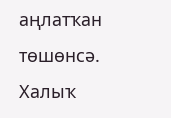аңлатҡан төшөнсә. Халыҡ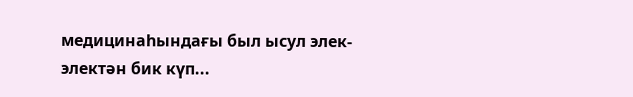медицинаһындағы был ысул элек-электән бик күп...